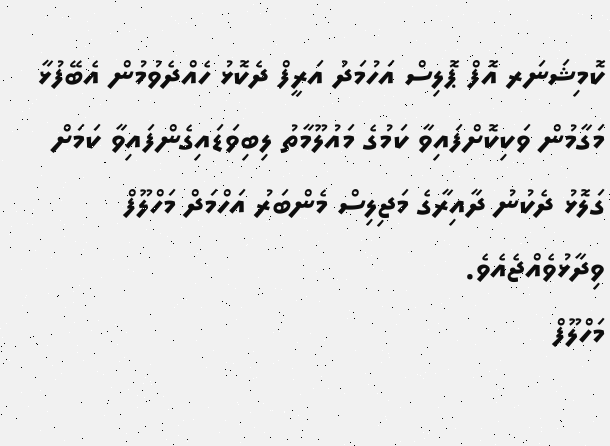ކޮމިޝަނަރ އޮފް ޕޮލިސް އަހުމަދު އަރީފް ދެކޮޅު ހެއްދެވުމުން އެބޭފުޅާ މަގާމުން ވަކިކޮށްފައިވާ ކަމުގެ މައުލޫމާތު ލިބިވަޑައިގެންފައިވާ ކަމަށް ގަލޮޅު ދެކުނު ދާއިރާގެ މަޖިލިސް މެންބަރު އަހްމަދް މަހްލޫފް ވިދާޅުވެއްޖެއެވެ.
މަހްލޫފް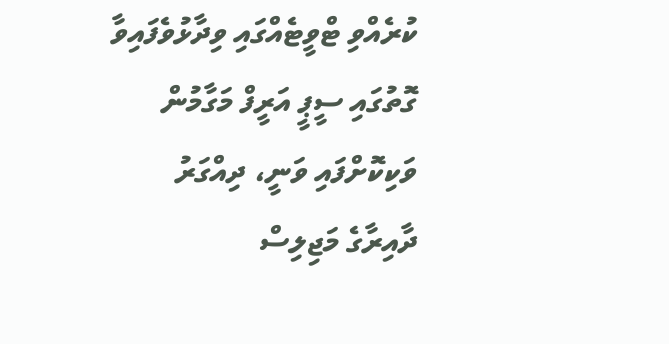ކުރެއްވި ޓްވީޓެއްގައި ވިދާޅުވެފައިވާ ގޮތުގައި ސީޕީ އަރީފް މަގާމުން ވަކިކޮށްފައި ވަނީ، ދިއްގަރު ދާއިރާގެ މަޖިލިސް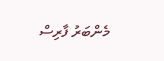މެންބަރު ފާރިސް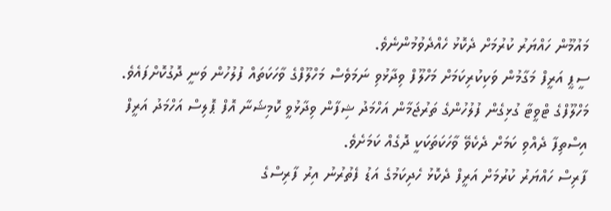މައުމޫން ހައްޔަރު ކުރުމަށް ދެކޮޅު ހެއްދެވުމުންނެވެ.
ސީޕީ އަރީފް މަގާމުން ވަކިކުރިކަމަށް މަހްލޫފް ވިދާޅުވި ނަމަވެސް މަހްލޫފްގެ ވާހަކަތައް ފުލުހުން ވަނީ ދޮގުކޮށްފައެވެ.
މަހްލޫފްގެ ޓްވީޓާ ގުޅިގެން ފުލުހުންގެ ތަރުޖަމާން އަހްމަދު ޝިފާން ވިދާޅުވީ ކޮމިޝަނާ އޮފް ޕޮލިސް އަހްމަދު އަރީފް އިސްތިފާ ދެއްވި ކަމަށް ދެކެވޭ ވާހަކަތަކަކީ ދޮގެއް ކަމަށެވެ.
ފާރިސް ހައްޔަރު ކުރުމަށް އަރީފް ދެކޮޅު ހެދިކަމުގެ އަޑު ފެތުރުނު އިރު ފާރިސްގެ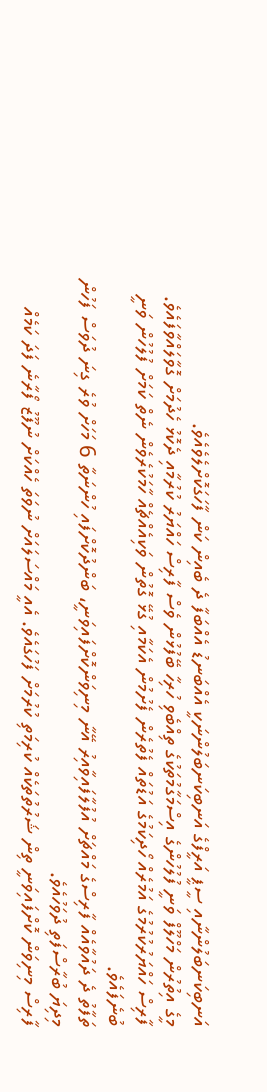އަނބިކަނބަލުންނާއި ސީޕީ އަރީފްގެ އަނބިކަނބަލުންނަކީ އެއްބަނޑު އެއްބަފާ ދެ ބެއިން ކަން ފާހަގަކޮށްލެވެއެވެ.
މީގެ އިތުރުން މަހްލޫފް ވަނީ ފުލުހުންގެ އިސްމަގާމުތަކުގެ ތިއްބެވި ހުރިހާ ބޭފުޅުން ވެސް ފާރިސް ހައްޔަރު ކުރުމާއި ދެކޮޅު ހެދުމަށް ގޮވާލައްވާފައެވެ.
ފާރިސް ހައްޔަރުކުރުމުގެ އަމުރެއް ހޯދިކަމުގެ އަޑުތައް ފެތުރެން ފެށުމުން އެކަމާއި ގުޅޭ ގޮތުން ވަކިއެއްޗެއް ހާމަކުރެވެން ނެތް ކަމަށް ފުލުހުން ވަނީ ބުނެފައެވެ.
ތަފާތު ދެ ދައުވާއެއް ފާރިސްގެ މައްޗަށް އުފުލާފައިވާއިރު އޭނާ މިނިވަންކޮށްފައިވަނީ، ބަންދުކޮށްފައި ހުންނަތާ 6 މަހަށް ވުރެ ގިނަ ދުވަސް ފަހުން މިދިޔަ ބުރާސްފަތި ދުވަހުއެވެ.
ފާރިސް މިނިވަން ކޮށްފައިވަނީ ތިން ޝަރުތުތަކެއް ކުރިމަތި ކުރުމަށް ފަހުގައެވެ. އެއީ މައްސަލައަށް ނުވަތަ ހެއްކަށް ނުފޫޒު ފޯރާނެ ފަދަ ކަމެއް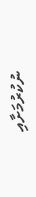ނުކުރުމަށާއި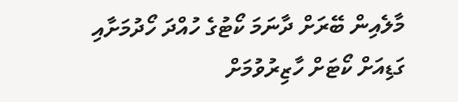މާލެއިން ބޭރަށް ދާނަމަ ކޯޓުގެ ހުއްދަ ހޯދުމަށާއި ގަޑިއަށް ކޯޓަށް ހާޒިރުވުމަށް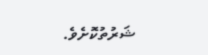ޝަރުތުކޮށެވެ.